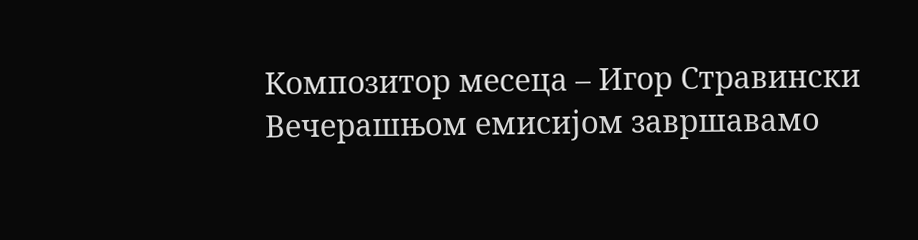Композитор месеца – Игор Стравински
Вечерашњом емисијом завршавамо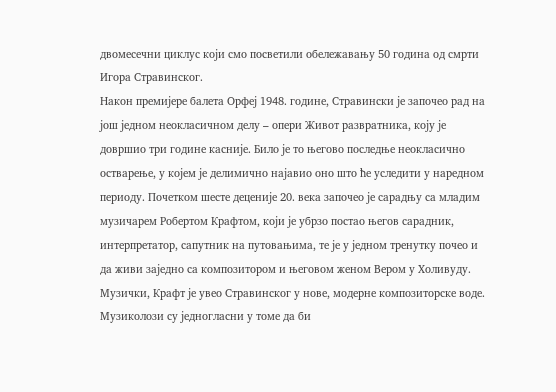двомесечни циклус који смо посветили обележавању 50 година од смрти Игора Стравинског.
Након премијере балета Орфеј 1948. године, Стравински је започео рад на још једном неокласичном делу – опери Живот развратника, коју је довршио три године касније. Било је то његово последње неокласично остварење, у којем је делимично најавио оно што ће уследити у наредном периоду. Почетком шесте деценије 20. века започео је сарадњу са младим музичарем Робертом Крафтом, који је убрзо постао његов сарадник, интерпретатор, сапутник на путовањима, те је у једном тренутку почео и да живи заједно са композитором и његовом женом Вером у Холивуду. Музички, Крафт је увео Стравинског у нове, модерне композиторске воде. Музиколози су једногласни у томе да би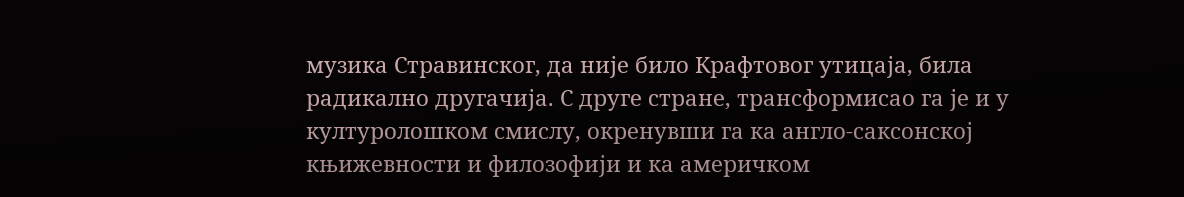музика Стравинског, да није било Крафтовог утицаја, била радикално другачија. С друге стране, трансформисао га је и у културолошком смислу, окренувши га ка англо-саксонској књижевности и филозофији и ка америчком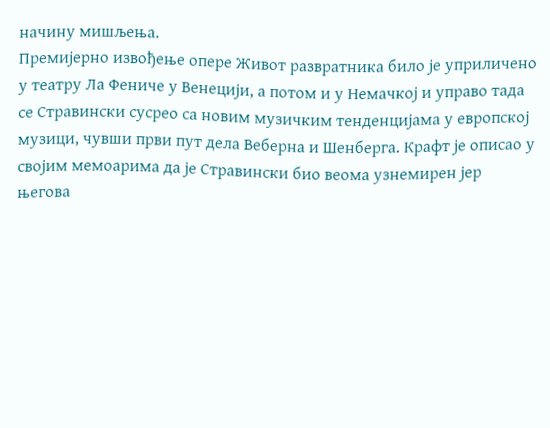начину мишљења.
Премијерно извођење опере Живот развратника било је уприличено у театру Ла Фениче у Венецији, а потом и у Немачкој и управо тада се Стравински сусрео са новим музичким тенденцијама у европској музици, чувши први пут дела Веберна и Шенберга. Крафт је описао у својим мемоарима да је Стравински био веома узнемирен јер његова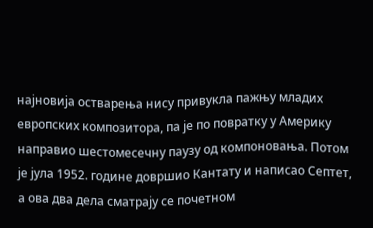најновија остварења нису привукла пажњу младих европских композитора, па је по повратку у Америку направио шестомесечну паузу од компоновања. Потом је јула 1952. године довршио Кантату и написао Септет, а ова два дела сматрају се почетном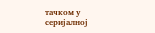тачком у серијалној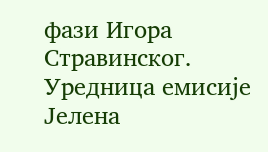фази Игора Стравинског.
Уредница емисије Јелена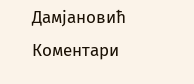Дамјановић
Коментари